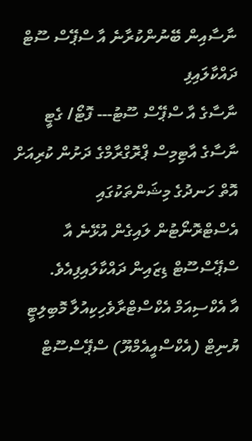ނާސާއިން ބޭނުންކުރާނެ އާ ސްޕޭސް ސޫޓް ދައްކާލައިފި
ނާސާގެ އާ ސްޕޭސް ސޫޓު--- ފޮޓޯ/ ގެޓީ
ނާސާގެ އާޓިމިސް ޕްރޮގްރާމްގެ ދަށުން ކުރިއަށް އޮތް ހަނދުގެ މިޝަންތަކުގައި އެސްޓްރޮނޯޓުން ލައިގެން އުޅޭނެ އާ ސްޕޭސްސޫޓް ޑިޒައިން ދައްކާލައިފިއެވެ.
އާ އެކްސިއަމް އެކްސްޓްރާވެހިކިއުލާ މޮބިލިޓީ ޔުނިޓް (އެކްސްއީއެމްޔޫ) ސްޕޭސްސޫޓް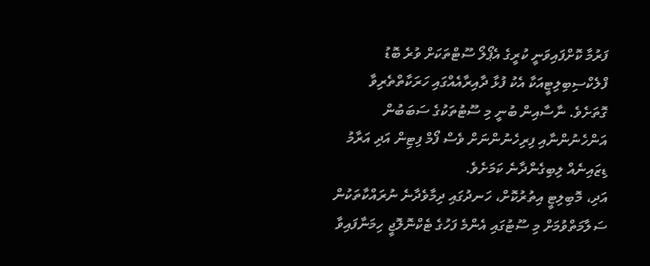ފަރުމާ ކޮށްފައިވަނީ ކުރީގެ އެޕޯލޯ ސޫޓްތަކަށް ވުރެ ބޮޑު ފްލެކްސިބިލިޓީއަކާ އެކު ފުޅާ ދާއިރާއެއްގައި ހަރަކާތްތެރިވާ ގޮތަށެވެ. ނާސާއިން ބުނީ މި ސޫޓުތަކުގެ ސަބަބުން އަންހެނުންނާއި ފިރިހެނުންނަށް ވެސް ފޯމް ފިޓިން އަދި އަރާމު ޑިޒައިނެއް ލިބިގެންދާނެ ކަމަށެވެ.
އަދި، މޮބިލިޓީ އިތުރުކޮށް، ހަނދުގައި ދިމާވެދާނެ ނުރައްކާތަކުން ސަލާމަތްވުމަށް މި ސޫޓުގައި އެންމެ ފަހުގެ ޓެކްނޮލޮޖީ ހިމަނާފައިވާ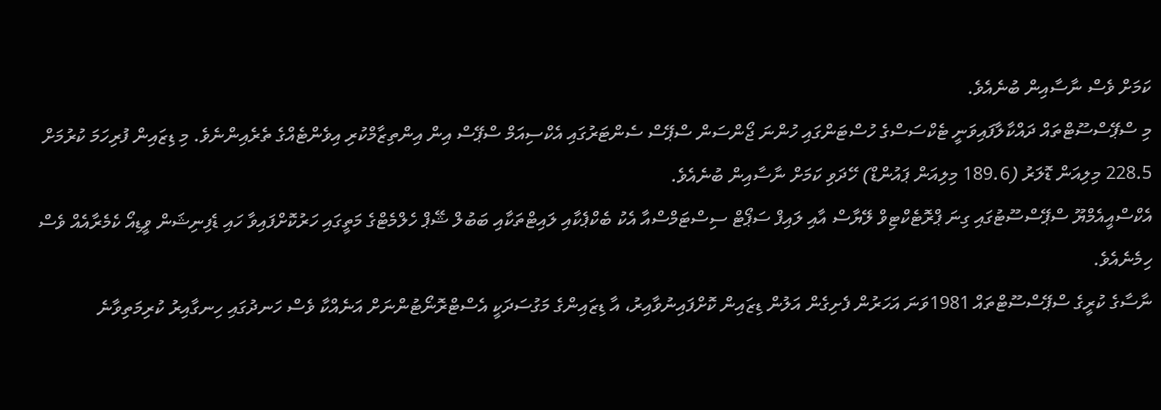ކަމަށް ވެސް ނާސާއިން ބުނެއެވެ.
މި ސްޕޭސްސޫޓްތައް ދައްކާލާފައިވަނީ ޓެކްސަސްގެ ހުސްޓަންގައި ހުންނަ ޖޯންސަން ސްޕޭސް ސެންޓަރުގައި އެކްސިއަމް ސްޕޭސް އިން އިންތިޒާމްކުރި އިވެންޓެއްގެ ތެރެއިންނެވެ. މި ޑިޒައިން ފުރިހަމަ ކުރުމަށް 228.5 މިލިއަން ޑޮލަރު (189.6 މިލިއަން ޕައުންޑް) ހޭދަވި ކަމަށް ނާސާއިން ބުނެއެވެ.
އެކްސްއީއެމްޔޫ ސްޕޭސްސޫޓުގައި ގިނަ ޕްރޮޓެކްޓިވް ލޭޔާސް އާއި ލައިފް ސަޕޯޓް ސިސްޓަމްސްއާ އެކު ބެކްޕެކާއި ލައިޓްތަކާއި ބަބުލް ޝޭޕް ހެލްމެޓްގެ މަތީގައި ހަރުކޮށްފައިވާ ހައި ޑެފިނިޝަން ވީޑިއޯ ކެމެރާއެއް ވެސް ހިމެނެއެވެ.
ނާސާގެ ކުރީގެ ސްޕޭސްސޫޓްތައް 1981ވަނަ އަހަރުން ފެށިގެން އަލުން ޑިޒައިން ކޮށްފައިނުވާއިރު، އާ ޑިޒައިންގެ މަގުސަދަކީ އެސްޓްރޮނޯޓުންނަށް އަނެއްކާ ވެސް ހަނދުގައި ހިނގާއިރު ކުރިމަތިވާނެ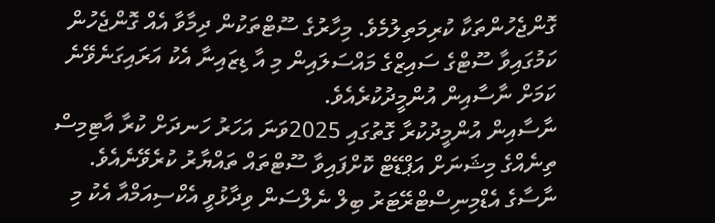ގޮންޖެހުންތަކާ ކުރިމަތިލުމެވެ. މިހާރުގެ ސޫޓްތަކުން ދިމާވާ އެއް ގޮންޖެހުން ކަމުގައިވާ ސޫޓްގެ ސައިޒްގެ މައްސަލައިން މި އާ ޑިޒައިނާ އެކު އަރައިގަނެވޭނެ ކަމަށް ނާސާއިން އުންމީދުކުރެއެވެ.
ނާސާއިން އުންމީދުކުރާ ގޮތުގައި 2025ވަނަ އަހަރު ހަނދަށް ކުރާ އާޓިމިސް ތިނެއްގެ މިޝަނަށް އަޕްޑޭޓް ކޮށްފައިވާ ސޫޓްތައް ތައްޔާރު ކުރެވޭނެއެވެ.
ނާސާގެ އެޑްމިނިސްޓްރޭޓަރު ބިލް ނެލްސަން ވިދާޅުވީ އެކްސިއަމްއާ އެކު މި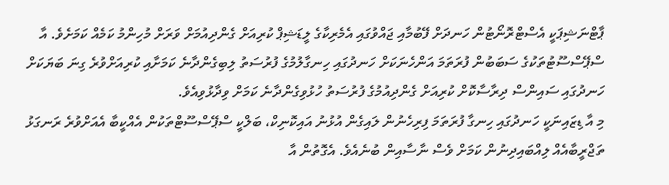ޕާޓްނަޝިޕަކީ އެސްޓްރޮނޯޓުން ހަނދަށް ފޭބުމާއި ޖައްވުގައި އެމެރިކާގެ ލީޑަޝިޕް ކުރިއަށް ގެންދިއުމަށް ވަރަށް މުހިންމު ކަމެއް ކަމަށެވެ. އާ ސްޕޭސްސޫޓުތަކުގެ ސަބަބުން ފުރަތަމަ އަންހެނަކަށް ހަނދުގައި ހިނގާލުމުގެ ފުރުސަތު ލިބިގެންދާނެ ކަމަށާއި ކުރިއަށްވުރެ ގިނަ ބަޔަކަށް ހަނދުގައި ސައިންސް ދިރާސާކޮށް ކުރިއަށް ގެންދިއުމުގެ ފުރުސަތު ހުޅުވިގެންދާނެ ކަމަށް ވިދާޅުވިއެވެ.
މި އާ ޑިޒައިނަކީ ހަނދުގައި ހިނގާ ފުރަތަމަ ފިރިހެނުން ލައިގެން އުޅުނު އައިކޮނިކް، ބަލްކީ ސްޕޭސްސޫޓްތަކުން އެއްކީބާ އެއަށްވުރެ ރަނގަޅު ތަޖްރީބާއެއް ލިއްބައިދިނުން ކަމަށް ވެސް ނާސާއިން ބުނެއެވެ. އެގޮތުން އާ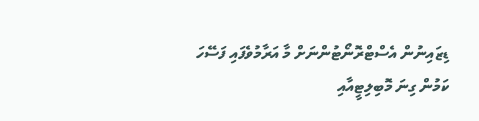ޑިޒައިނުން އެސްޓްރޮނޯޓުންނަށް މާ އަރާމުވެފައި ފަސޭހަ ކަމުން ގިނަ މޮބިލިޓީއާއި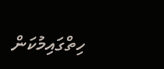ހިތްގައިމުކަން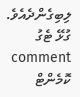ލިބިގެންދެއެވެ.
ގުޅޭ ޓެގު
comment ކޮމެންޓް